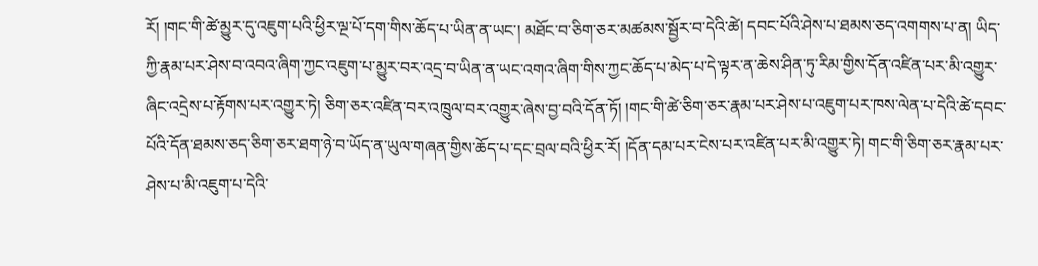རོ། །གང་གི་ཚེ་མྱུར་དུ་འཇུག་པའི་ཕྱིར་ལྔ་པོ་དག་གིས་ཆོད་པ་ཡིན་ན་ཡང་། མཐོང་བ་ཅིག་ཅར་མཚམས་སྦྱོར་བ་དེའི་ཚེ། དབང་པོའི་ཤེས་པ་ཐམས་ཅད་འགགས་པ་ན། ཡིད་ཀྱི་རྣམ་པར་ཤེས་བ་འབའ་ཞིག་ཀྱང་འཇུག་པ་མྱུར་བར་འདྲ་བ་ཡིན་ན་ཡང་འགའ་ཞིག་གིས་ཀྱང་ཆོད་པ་མེད་པ་དེ་ལྟར་ན་ཆེས་ཤིན་ཏུ་རིམ་གྱིས་དོན་འཛིན་པར་མི་འགྱུར་ཞིང་འདྲེས་པ་རྟོགས་པར་འགྱུར་ཏེ། ཅིག་ཅར་འཛིན་བར་འཁྲུལ་བར་འགྱུར་ཞེས་བྱ་བའི་དོན་ཏོ། །གང་གི་ཚེ་ཅིག་ཅར་རྣམ་པར་ཤེས་པ་འཇུག་པར་ཁས་ལེན་པ་དེའི་ཚེ་དབང་པོའི་དོན་ཐམས་ཅད་ཅིག་ཅར་ཐག་ཉེ་བ་ཡོད་ན་ཡུལ་གཞན་གྱིས་ཆོད་པ་དང་བྲལ་བའི་ཕྱིར་རོ། །དོན་དམ་པར་ངེས་པར་འཛིན་པར་མི་འགྱུར་ཏེ། གང་གི་ཅིག་ཅར་རྣམ་པར་ཤེས་པ་མི་འཇུག་པ་དེའི་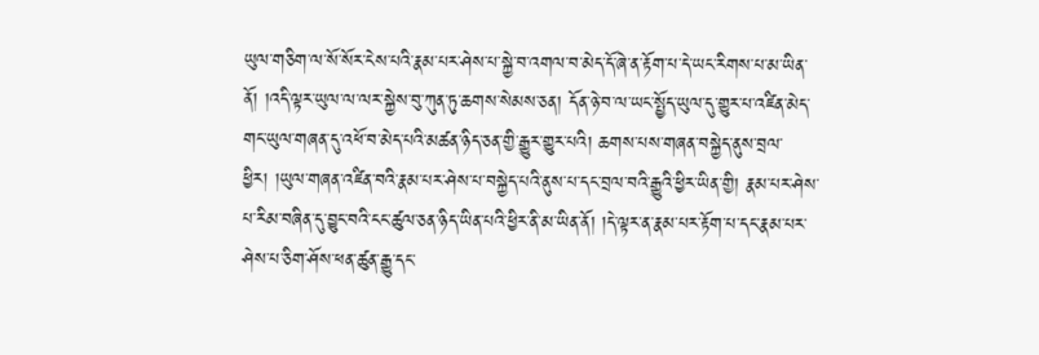ཡུལ་གཅིག་ལ་སོ་སོར་ངེས་པའི་རྣམ་པར་ཤེས་པ་སྐྱེ་བ་འགལ་བ་མེད་དོ་ཞེ་ན་རྟོག་པ་དེ་ཡང་རིགས་པ་མ་ཡིན་ནོ། །འདི་ལྟར་ཡུལ་ལ་ལར་སྐྱེས་བུ་ཀུན་ཏུ་ཆགས་སེམས་ཅན། དོན་ཉེ་བ་ལ་ཡང་སྤྱོད་ཡུལ་དུ་གྱུར་པ་འཛིན་མེད་གང་ཡུལ་གཞན་དུ་འཕོ་བ་མེད་པའི་མཚན་ཉིད་ཅན་གྱི་རྒྱུར་གྱུར་པའི། ཆགས་པས་གཞན་བསྐྱེད་ནུས་བྲལ་ཕྱིར། །ཡུལ་གཞན་འཛིན་བའི་རྣམ་པར་ཤེས་པ་བསྐྱེད་པའི་ནུས་པ་དང་བྲལ་བའི་རྒྱུའི་ཕྱིར་ཡིན་གྱི། རྣམ་པར་ཤེས་པ་རིམ་བཞིན་དུ་བྱུང་བའི་ངང་ཚུལ་ཅན་ཉིད་ཡིན་པའི་ཕྱིར་ནི་མ་ཡིན་ནོ། །དེ་ལྟར་ན་རྣམ་པར་རྟོག་པ་དང་རྣམ་པར་ཤེས་པ་ཅིག་ཤོས་ཕན་ཚུན་རྒྱུ་དང་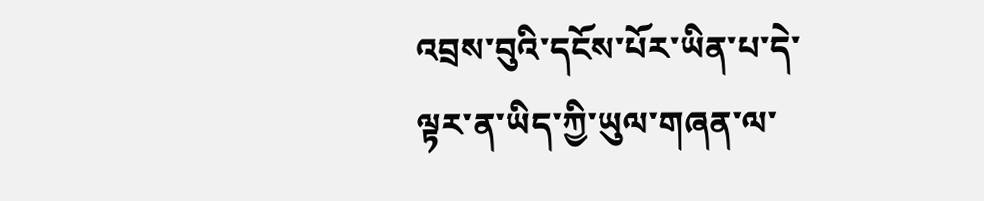འབྲས་བུའི་དངོས་པོར་ཡིན་པ་དེ་ལྟར་ན་ཡིད་ཀྱི་ཡུལ་གཞན་ལ་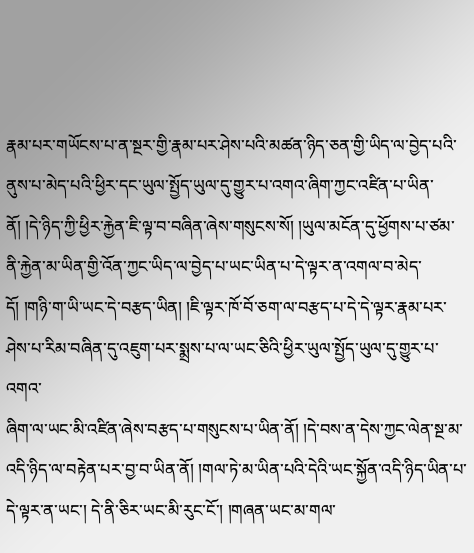རྣམ་པར་གཡོངས་པ་ན་སྔར་གྱི་རྣམ་པར་ཤེས་པའི་མཚན་ཉིད་ཅན་གྱི་ཡིད་ལ་བྱེད་པའི་ནུས་པ་མེད་པའི་ཕྱིར་དང་ཡུལ་སྤྱོད་ཡུལ་དུ་གྱུར་པ་འགའ་ཞིག་ཀྱང་འཛིན་པ་ཡིན་ནོ། །དེ་ཉིད་ཀྱི་ཕྱིར་རྐྱེན་ཇི་ལྟ་བ་བཞིན་ཞེས་གསུངས་སོ། །ཡུལ་མངོན་དུ་ཕྱོགས་པ་ཙམ་ནི་རྐྱེན་མ་ཡིན་གྱི་འོན་ཀྱང་ཡིད་ལ་བྱེད་པ་ཡང་ཡིན་པ་དེ་ལྟར་ན་འགལ་བ་མེད་དོ། །གཉི་ག་ཡི་ཡང་དེ་བརྩད་ཡིན། །ཇི་ལྟར་ཁོ་བོ་ཅག་ལ་བརྩད་པ་དེ་དེ་ལྟར་རྣམ་པར་ཤེས་པ་རིམ་བཞིན་དུ་འཇུག་པར་སྨྲས་པ་ལ་ཡང་ཅིའི་ཕྱིར་ཡུལ་སྤྱོད་ཡུལ་དུ་གྱུར་པ་འགའ་
ཞིག་ལ་ཡང་མི་འཛིན་ཞེས་བརྩད་པ་གསུངས་པ་ཡིན་ནོ། །དེ་བས་ན་དེས་ཀྱང་ལེན་སྔ་མ་འདི་ཉིད་ལ་བརྟེན་པར་བྱ་བ་ཡིན་ནོ། །གལ་ཏེ་མ་ཡིན་པའི་དེའི་ཡང་སྐྱོན་འདི་ཉིད་ཡིན་པ་དེ་ལྟར་ན་ཡང་། དེ་ནི་ཅིར་ཡང་མི་རུང་ངོ་། །གཞན་ཡང་མ་གལ་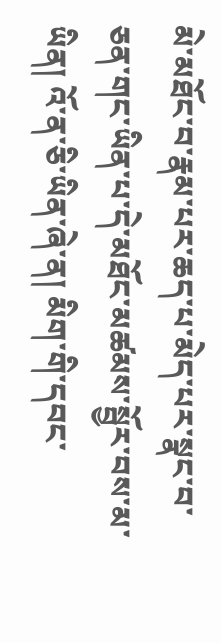མེ་མཐོང་བ་རྣམ་པར་ཆད་པ་མེད་པར་སྣང་བ་ཅན་གང་ཡིན་པ་དེ་མཐོང་མཚམས་སྦྱོར་བས་མ་ཡིན། འོ་ན་ཅི་ཡིན་ཞེ་ན། མིག་གི་དབང་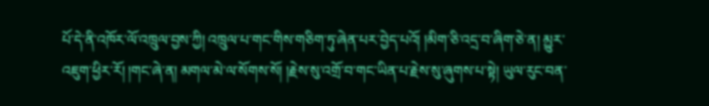པོ་དེ་ནི་འཁོར་ལོ་འཁྲུལ་བྱས་ཀྱི། འཁྲུལ་པ་གང་གིས་གཅིག་ཏུ་ཞེན་པར་བྱེད་པའོ། །མིག་ཅི་འདྲ་བ་ཞིག་ཅེ་ན། མྱུར་འཇུག་ཕྱིར་རོ། །གང་ཞེ་ན། མགལ་མེ་ལ་སོགས་སོ། །རྗེས་སུ་འགྲོ་བ་གང་ཡིན་པ་རྗེས་སུ་ཞུགས་པ་སྟེ། ཡུལ་རུང་བན་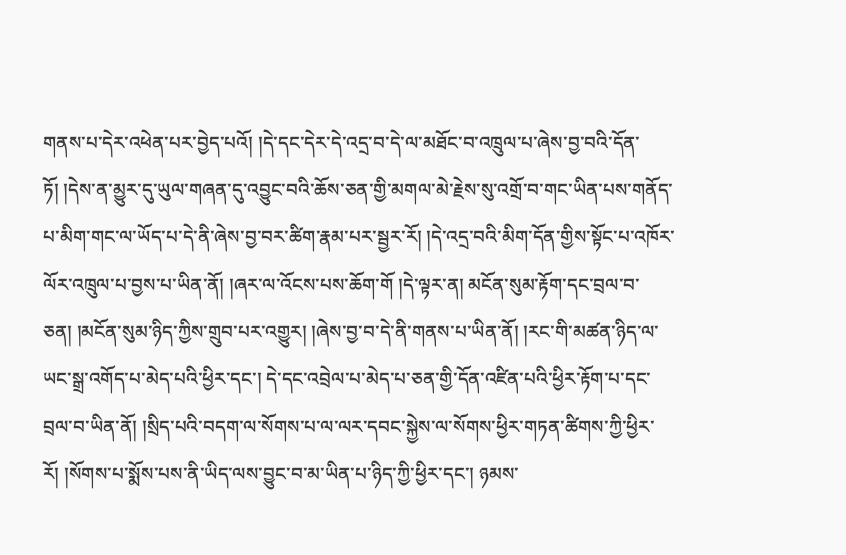གནས་པ་དེར་འཕེན་པར་བྱེད་པའོ། །དེ་དང་དེར་དེ་འདྲ་བ་དེ་ལ་མཐོང་བ་འཁྲུལ་པ་ཞེས་བྱ་བའི་དོན་ཏོ། །དེས་ན་མྱུར་དུ་ཡུལ་གཞན་དུ་འབྱུང་བའི་ཆོས་ཅན་གྱི་མགལ་མེ་རྗེས་སུ་འགྲོ་བ་གང་ཡིན་པས་གནོད་པ་མིག་གང་ལ་ཡོད་པ་དེ་ནི་ཞེས་བྱ་བར་ཚིག་རྣམ་པར་སྦྱར་རོ། །དེ་འདྲ་བའི་མིག་དོན་གྱིས་སྟོང་པ་འཁོར་ལོར་འཁྲུལ་པ་བྱས་པ་ཡིན་ནོ། །ཞར་ལ་འོངས་པས་ཆོག་གོ །དེ་ལྟར་ན། མངོན་སུམ་རྟོག་དང་བྲལ་བ་ཅན། །མངོན་སུམ་ཉིད་ཀྱིས་གྲུབ་པར་འགྱུར། །ཞེས་བྱ་བ་དེ་ནི་གནས་པ་ཡིན་ནོ། །རང་གི་མཚན་ཉིད་ལ་ཡང་སྒྲ་འགོད་པ་མེད་པའི་ཕྱིར་དང་། དེ་དང་འབྲེལ་པ་མེད་པ་ཅན་གྱི་དོན་འཛིན་པའི་ཕྱིར་རྟོག་པ་དང་བྲལ་བ་ཡིན་ནོ། །སྲིད་པའི་བདག་ལ་སོགས་པ་ལ་ལར་དབང་སྐྱེས་ལ་སོགས་ཕྱིར་གཏན་ཚིགས་ཀྱི་ཕྱིར་རོ། །སོགས་པ་སྨོས་པས་ནི་ཡིད་ལས་བྱུང་བ་མ་ཡིན་པ་ཉིད་ཀྱི་ཕྱིར་དང་། ཉམས་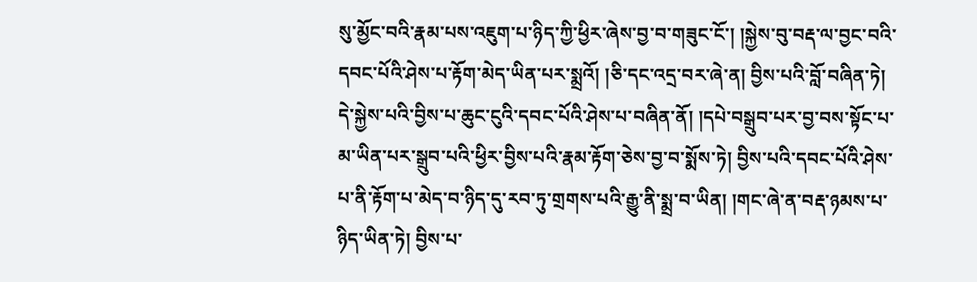སུ་མྱོང་བའི་རྣམ་པས་འཇུག་པ་ཉིད་ཀྱི་ཕྱིར་ཞེས་བྱ་བ་གཟུང་ངོ་། །སྐྱེས་བུ་བརྡ་ལ་བྱང་བའི་དབང་པོའི་ཤེས་པ་རྟོག་མེད་ཡིན་པར་སྨྲའོ། །ཅི་དང་འདྲ་བར་ཞེ་ན། བྱིས་པའི་བློ་བཞིན་ཏེ། དེ་སྐྱེས་པའི་བྱིས་པ་ཆུང་ངུའི་དབང་པོའི་ཤེས་པ་བཞིན་ནོ། །དཔེ་བསྒྲུབ་པར་བྱ་བས་སྟོང་པ་མ་ཡིན་པར་སྒྲུབ་པའི་ཕྱིར་བྱིས་པའི་རྣམ་རྟོག་ཅེས་བྱ་བ་སྨོས་ཏེ། བྱིས་པའི་དབང་པོའི་ཤེས་པ་ནི་རྟོག་པ་མེད་བ་ཉིད་དུ་རབ་ཏུ་གྲགས་པའི་རྒྱུ་ནི་སྨྲ་བ་ཡིན། །གང་ཞེ་ན་བརྡ་ཉམས་པ་ཉིད་ཡིན་ཏེ། བྱིས་པ་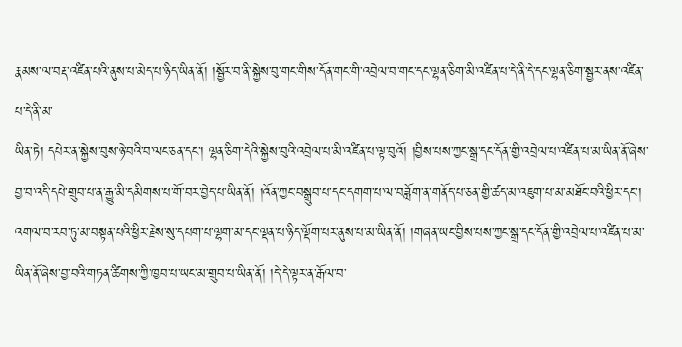རྣམས་ལ་བརྡ་འཛིན་པའི་ནུས་པ་མེད་པ་ཉིད་ཡིན་ནོ། །སྦྱོར་བ་ནི་སྐྱེས་བུ་གང་གིས་དོན་གང་གི་འབྲེལ་བ་གང་དང་ལྷན་ཅིག་མི་འཛིན་པ་དེ་ནི་དེ་དང་ལྷན་ཅིག་སྦྱར་ནས་འཛིན་པ་དེ་ནི་མ་
ཡིན་ཏེ། དཔེར་ན་སྐྱེས་བུས་ཉེ་བའི་བ་ལང་ཅན་དང་། ལྷན་ཅིག་དེའི་སྐྱེས་བུའི་འབྲེལ་པ་མི་འཛིན་པ་ལྟ་བུའོ། །བྱིས་པས་ཀྱང་སྒྲ་དང་དོན་གྱི་འབྲེལ་པ་འཛིན་པ་མ་ཡིན་ནོ་ཞེས་བྱ་བ་འདི་དཔེ་གྲུབ་པ་ན་རྒྱུ་མི་དམིགས་པ་གོ་བར་བྱེད་པ་ཡིན་ནོ། །འོན་ཀྱང་བསྒྲུབ་པ་དང་དགག་པ་ལ་བཟློག་ན་གནོད་པ་ཅན་གྱི་ཚད་མ་འཇུག་པ་མ་མཐོང་བའི་ཕྱིར་དང་། འགལ་བ་རབ་ཏུ་མ་བསྟན་པའི་ཕྱིར་རྗེས་སུ་དཔག་པ་ལྷག་མ་དང་ལྡན་པ་ཉིད་ལྡོག་པར་ནུས་པ་མ་ཡིན་ནོ། །གཞན་ཡང་བྱིས་པས་ཀྱང་སྒྲ་དང་དོན་གྱི་འབྲེལ་པ་འཛིན་པ་མ་ཡིན་ནོ་ཞེས་བྱ་བའི་གཏན་ཚིགས་ཀྱི་ཁྱབ་པ་ཡང་མ་གྲུབ་པ་ཡིན་ནོ། །དེ་དེ་ལྟར་ན་རྒོལ་བ་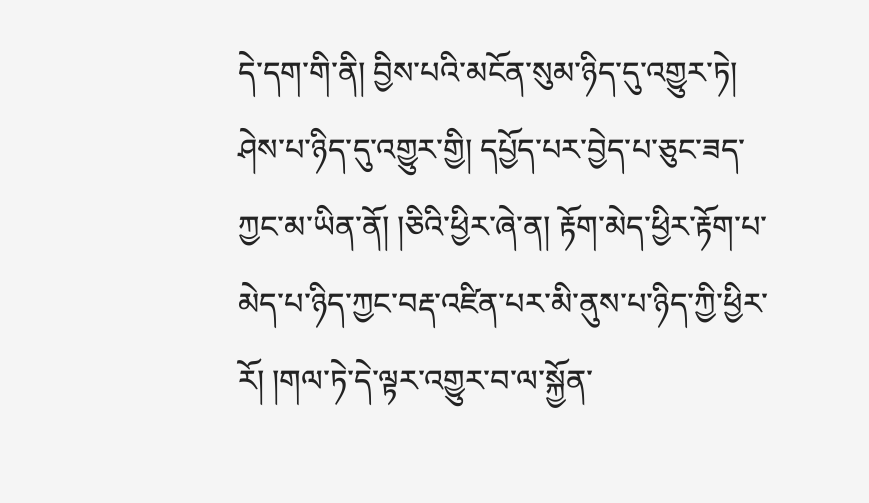དེ་དག་གི་ནི། བྱིས་པའི་མངོན་སུམ་ཉིད་དུ་འགྱུར་ཏེ། ཤེས་པ་ཉིད་དུ་འགྱུར་གྱི། དཔྱོད་པར་བྱེད་པ་ཅུང་ཟད་ཀྱང་མ་ཡིན་ནོ། །ཅིའི་ཕྱིར་ཞེ་ན། རྟོག་མེད་ཕྱིར་རྟོག་པ་མེད་པ་ཉིད་ཀྱང་བརྡ་འཛིན་པར་མི་ནུས་པ་ཉིད་ཀྱི་ཕྱིར་རོ། །གལ་ཏེ་དེ་ལྟར་འགྱུར་བ་ལ་སྐྱོན་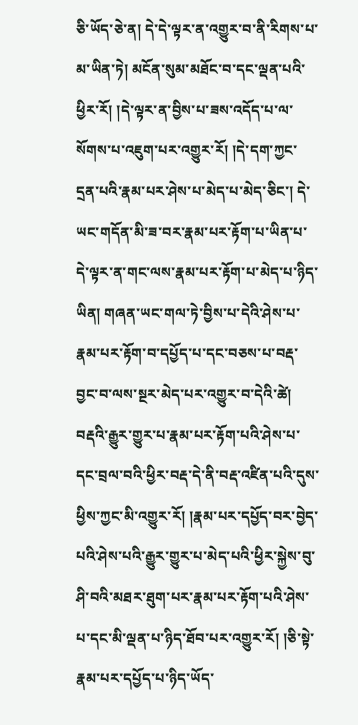ཅི་ཡོད་ཅེ་ན། དེ་དེ་ལྟར་ན་འགྱུར་བ་ནི་རིགས་པ་མ་ཡིན་ཏེ། མངོན་སུམ་མཐོང་བ་དང་ལྡན་པའི་ཕྱིར་རོ། །དེ་ལྟར་ན་བྱིས་པ་ཟས་འདོད་པ་ལ་སོགས་པ་འཇུག་པར་འགྱུར་རོ། །དེ་དག་ཀྱང་དྲན་པའི་རྣམ་པར་ཤེས་པ་མེད་པ་མེད་ཅིང་། དེ་ཡང་གདོན་མི་ཟ་བར་རྣམ་པར་རྟོག་པ་ཡིན་པ་དེ་ལྟར་ན་གང་ལས་རྣམ་པར་རྟོག་པ་མེད་པ་ཉིད་ཡིན། གཞན་ཡང་གལ་ཏེ་བྱིས་པ་དེའི་ཤེས་པ་རྣམ་པར་རྟོག་བ་དཔྱོད་པ་དང་བཅས་པ་བརྡ་བྱང་བ་ལས་སྔར་མེད་པར་འགྱུར་བ་དེའི་ཚེ། བརྡའི་རྒྱུར་གྱུར་པ་རྣམ་པར་རྟོག་པའི་ཤེས་པ་དང་བྲལ་བའི་ཕྱིར་བརྡ་དེ་ནི་བརྡ་འཛིན་པའི་དུས་ཕྱིས་ཀྱང་མི་འགྱུར་རོ། །རྣམ་པར་དཔྱོད་བར་བྱེད་པའི་ཤེས་པའི་རྒྱུར་གྱུར་པ་མེད་པའི་ཕྱིར་སྐྱེས་བུ་ཤི་བའི་མཐར་ཐུག་པར་རྣམ་པར་རྟོག་པའི་ཤེས་པ་དང་མི་ལྡན་པ་ཉིད་ཐོབ་པར་འགྱུར་རོ། །ཅི་སྟེ་རྣམ་པར་དཔྱོད་པ་ཉིད་ཡོད་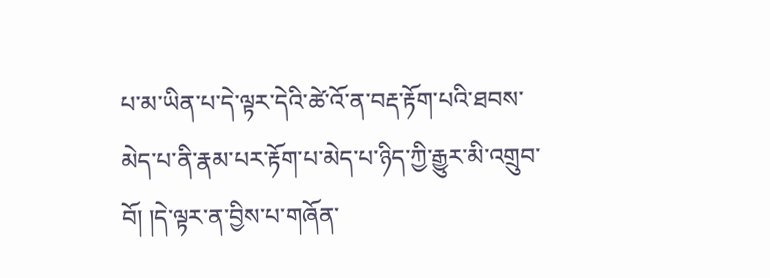པ་མ་ཡིན་པ་དེ་ལྟར་དེའི་ཚེ་འོ་ན་བརྡ་རྟོག་པའི་ཐབས་མེད་པ་ནི་རྣམ་པར་རྟོག་པ་མེད་པ་ཉིད་ཀྱི་རྒྱུར་མི་འགྲུབ་བོ། །དེ་ལྟར་ན་བྱིས་པ་གཞོན་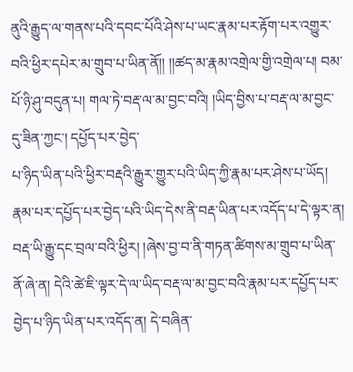ནུའི་རྒྱུད་ལ་གནས་པའི་དབང་པོའི་ཤེས་པ་ཡང་རྣམ་པར་རྟོག་པར་འགྱུར་བའི་ཕྱིར་དཔེར་མ་གྲུབ་པ་ཡིན་ནོ།། །།ཚད་མ་རྣམ་འགྲེལ་གྱི་འགྲེལ་པ། བམ་པོ་ཉི་ཤུ་བདུན་པ། གལ་ཏེ་བརྡ་ལ་མ་བྱང་བའི། །ཡིད་བྱིས་པ་བརྡ་ལ་མ་བྱང་དུ་ཟིན་ཀྱང་། དཔྱོད་པར་བྱེད་
པ་ཉིད་ཡིན་པའི་ཕྱིར་བརྡའི་རྒྱུར་གྱུར་པའི་ཡིད་ཀྱི་རྣམ་པར་ཤེས་པ་ཡོད། རྣམ་པར་དཔྱོད་པར་བྱེད་པའི་ཡིད་དེས་ནི་བརྡ་ཡིན་པར་འདོད་པ་དེ་ལྟར་ན། བརྡ་ཡི་རྒྱུ་དང་བྲལ་བའི་ཕྱིར། །ཞེས་བྱ་བ་ནི་གཏན་ཚིགས་མ་གྲུབ་པ་ཡིན་ནོ་ཞེ་ན། དེའི་ཚེ་ཇི་ལྟར་དེ་ལ་ཡིད་བརྡ་ལ་མ་བྱང་བའི་རྣམ་པར་དཔྱོད་པར་བྱེད་པ་ཉིད་ཡིན་པར་འདོད་ན། དེ་བཞིན་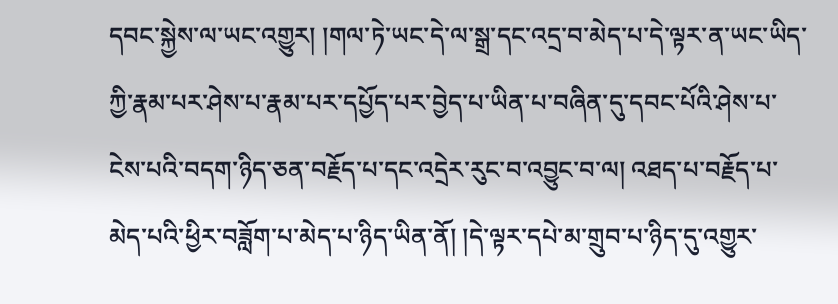དབང་སྐྱེས་ལ་ཡང་འགྱུར། །གལ་ཏེ་ཡང་དེ་ལ་སྒྲ་དང་འདྲ་བ་མེད་པ་དེ་ལྟར་ན་ཡང་ཡིད་ཀྱི་རྣམ་པར་ཤེས་པ་རྣམ་པར་དཔྱོད་པར་བྱེད་པ་ཡིན་པ་བཞིན་དུ་དབང་པོའི་ཤེས་པ་ངེས་པའི་བདག་ཉིད་ཅན་བརྗོད་པ་དང་འདྲེར་རུང་བ་འབྱུང་བ་ལ། འཐད་པ་བརྗོད་པ་མེད་པའི་ཕྱིར་བཟློག་པ་མེད་པ་ཉིད་ཡིན་ནོ། །དེ་ལྟར་དཔེ་མ་གྲུབ་པ་ཉིད་དུ་འགྱུར་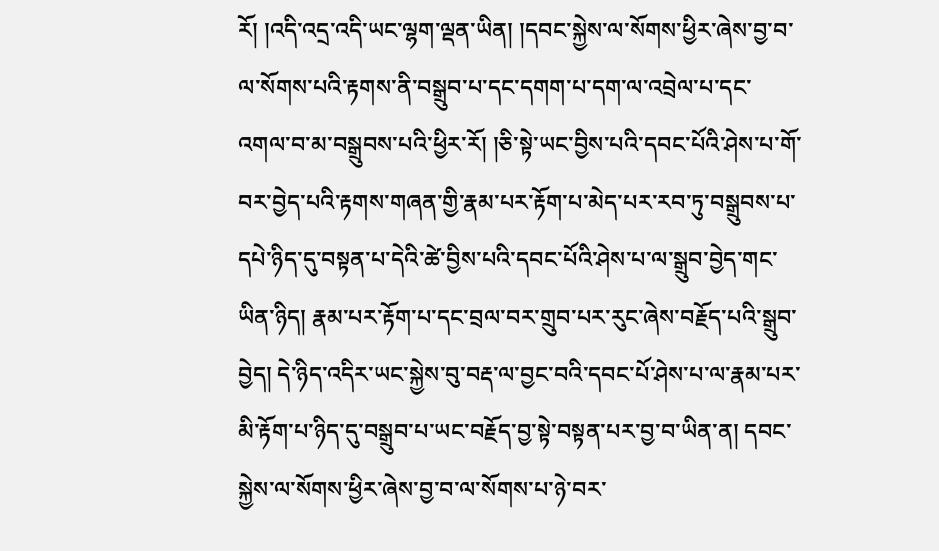རོ། །འདི་འདྲ་འདི་ཡང་ལྷག་ལྡན་ཡིན། །དབང་སྐྱེས་ལ་སོགས་ཕྱིར་ཞེས་བྱ་བ་ལ་སོགས་པའི་རྟགས་ནི་བསྒྲུབ་པ་དང་དགག་པ་དག་ལ་འབྲེལ་པ་དང་འགལ་བ་མ་བསྒྲུབས་པའི་ཕྱིར་རོ། །ཅི་སྟེ་ཡང་བྱིས་པའི་དབང་པོའི་ཤེས་པ་གོ་བར་བྱེད་པའི་རྟགས་གཞན་གྱི་རྣམ་པར་རྟོག་པ་མེད་པར་རབ་ཏུ་བསྒྲུབས་པ་དཔེ་ཉིད་དུ་བསྟན་པ་དེའི་ཚེ་བྱིས་པའི་དབང་པོའི་ཤེས་པ་ལ་སྒྲུབ་བྱེད་གང་ཡིན་ཉིད། རྣམ་པར་རྟོག་པ་དང་བྲལ་བར་གྲུབ་པར་རུང་ཞེས་བརྗོད་པའི་སྒྲུབ་བྱེད། དེ་ཉིད་འདིར་ཡང་སྐྱེས་བུ་བརྡ་ལ་བྱང་བའི་དབང་པོ་ཤེས་པ་ལ་རྣམ་པར་མི་རྟོག་པ་ཉིད་དུ་བསྒྲུབ་པ་ཡང་བརྗོད་བྱ་སྟེ་བསྟན་པར་བྱ་བ་ཡིན་ན། དབང་སྐྱེས་ལ་སོགས་ཕྱིར་ཞེས་བྱ་བ་ལ་སོགས་པ་ཉེ་བར་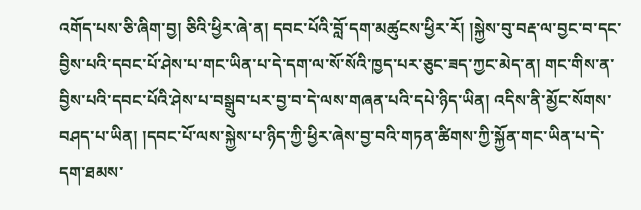འགོད་པས་ཅི་ཞིག་བྱ། ཅིའི་ཕྱིར་ཞེ་ན། དབང་པོའི་བློ་དག་མཚུངས་ཕྱིར་རོ། །སྐྱེས་བུ་བརྡ་ལ་བྱང་བ་དང་བྱིས་པའི་དབང་པོ་ཤེས་པ་གང་ཡིན་པ་དེ་དག་ལ་སོ་སོའི་ཁྱད་པར་ཅུང་ཟད་ཀྱང་མེད་ན། གང་གིས་ན་བྱིས་པའི་དབང་པོའི་ཤེས་པ་བསྒྲུབ་པར་བྱ་བ་དེ་ལས་གཞན་པའི་དཔེ་ཉིད་ཡིན། འདིས་ནི་མྱོང་སོགས་བཤད་པ་ཡིན། །དབང་པོ་ལས་སྐྱེས་པ་ཉིད་ཀྱི་ཕྱིར་ཞེས་བྱ་བའི་གཏན་ཚིགས་ཀྱི་སྐྱོན་གང་ཡིན་པ་དེ་དག་ཐམས་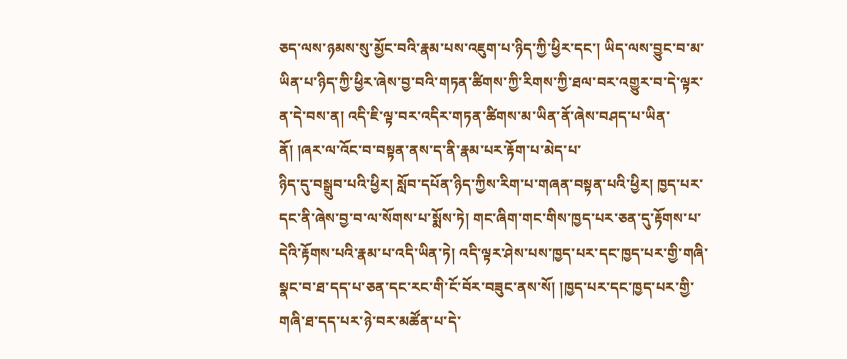ཅད་ལས་ཉམས་སུ་མྱོང་བའི་རྣམ་པས་འཇུག་པ་ཉིད་ཀྱི་ཕྱིར་དང་། ཡིད་ལས་བྱུང་བ་མ་ཡིན་པ་ཉིད་ཀྱི་ཕྱིར་ཞེས་བྱ་བའི་གཏན་ཚིགས་ཀྱི་རིགས་ཀྱི་ཐལ་བར་འགྱུར་བ་དེ་ལྟར་ན་དེ་བས་ན། འདི་ཇི་ལྟ་བར་འདིར་གཏན་ཚིགས་མ་ཡིན་ནོ་ཞེས་བཤད་པ་ཡིན་ནོ། །ཞར་ལ་འོང་བ་བསྟན་ནས་ད་ནི་རྣམ་པར་རྟོག་པ་མེད་པ་
ཉིད་དུ་བསྒྲུབ་པའི་ཕྱིར། སློབ་དཔོན་ཉིད་ཀྱིས་རིག་པ་གཞན་བསྟན་པའི་ཕྱིར། ཁྱད་པར་དང་ནི་ཞེས་བྱ་བ་ལ་སོགས་པ་སྨོས་ཏེ། གང་ཞིག་གང་གིས་ཁྱད་པར་ཅན་དུ་རྟོགས་པ་དེའི་རྟོགས་པའི་རྣམ་པ་འདི་ཡིན་ཏེ། འདི་ལྟར་ཤེས་པས་ཁྱད་པར་དང་ཁྱད་པར་གྱི་གཞི་སྣང་བ་ཐ་དད་པ་ཅན་དང་རང་གི་ངོ་བོར་བཟུང་ནས་སོ། །ཁྱད་པར་དང་ཁྱད་པར་གྱི་གཞི་ཐ་དད་པར་ཉེ་བར་མཚོན་པ་དེ་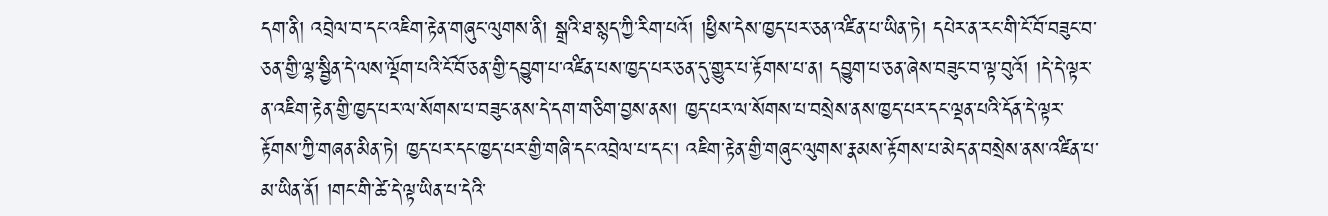དག་ནི། འབྲེལ་བ་དང་འཇིག་རྟེན་གཞུང་ལུགས་ནི། སྒྲའི་ཐ་སྙད་ཀྱི་རིག་པའོ། །ཕྱིས་དེས་ཁྱད་པར་ཅན་འཛིན་པ་ཡིན་ཏེ། དཔེར་ན་རང་གི་ངོ་བོ་བཟུང་བ་ཅན་གྱི་ལྷ་སྦྱིན་དེ་ལས་ལྡོག་པའི་ངོ་བོ་ཅན་གྱི་དབྱུག་པ་འཛིན་པས་ཁྱད་པར་ཅན་དུ་གྱུར་པ་རྟོགས་པ་ན། དབྱུག་པ་ཅན་ཞེས་བཟུང་བ་ལྟ་བུའོ། །དེ་དེ་ལྟར་ན་འཇིག་རྟེན་གྱི་ཁྱད་པར་ལ་སོགས་པ་བཟུང་ནས་དེ་དག་གཅིག་བྱས་ནས། ཁྱད་པར་ལ་སོགས་པ་བསྲེས་ནས་ཁྱད་པར་དང་ལྡན་པའི་དོན་དེ་ལྟར་རྟོགས་ཀྱི་གཞན་མིན་ཏེ། ཁྱད་པར་དང་ཁྱད་པར་གྱི་གཞི་དང་འབྲེལ་པ་དང་། འཇིག་རྟེན་གྱི་གཞུང་ལུགས་རྣམས་རྟོགས་པ་མེད་ན་བསྲེས་ནས་འཛིན་པ་མ་ཡིན་ནོ། །གང་གི་ཚེ་དེ་ལྟ་ཡིན་པ་དེའི་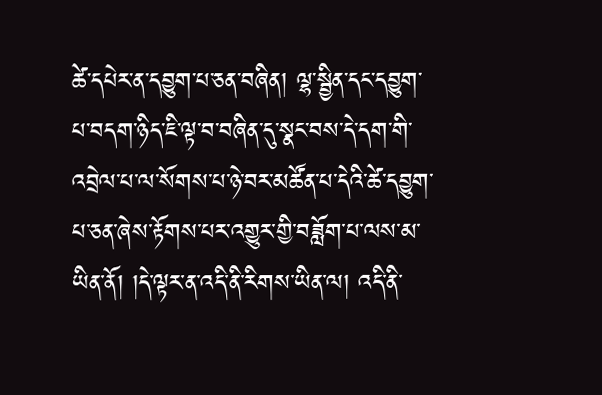ཚེ་དཔེར་ན་དབྱུག་པ་ཅན་བཞིན། ལྷ་སྦྱིན་དང་དབྱུག་པ་བདག་ཉིད་ཇི་ལྟ་བ་བཞིན་དུ་སྣང་བས་དེ་དག་གི་འབྲེལ་པ་ལ་སོགས་པ་ཉེ་བར་མཚོན་པ་དེའི་ཚེ་དབྱུག་པ་ཅན་ཞེས་རྟོགས་པར་འགྱུར་གྱི་བཟློག་པ་ལས་མ་ཡིན་ནོ། །དེ་ལྟར་ན་འདི་ནི་རིགས་ཡིན་ལ། འདི་ནི་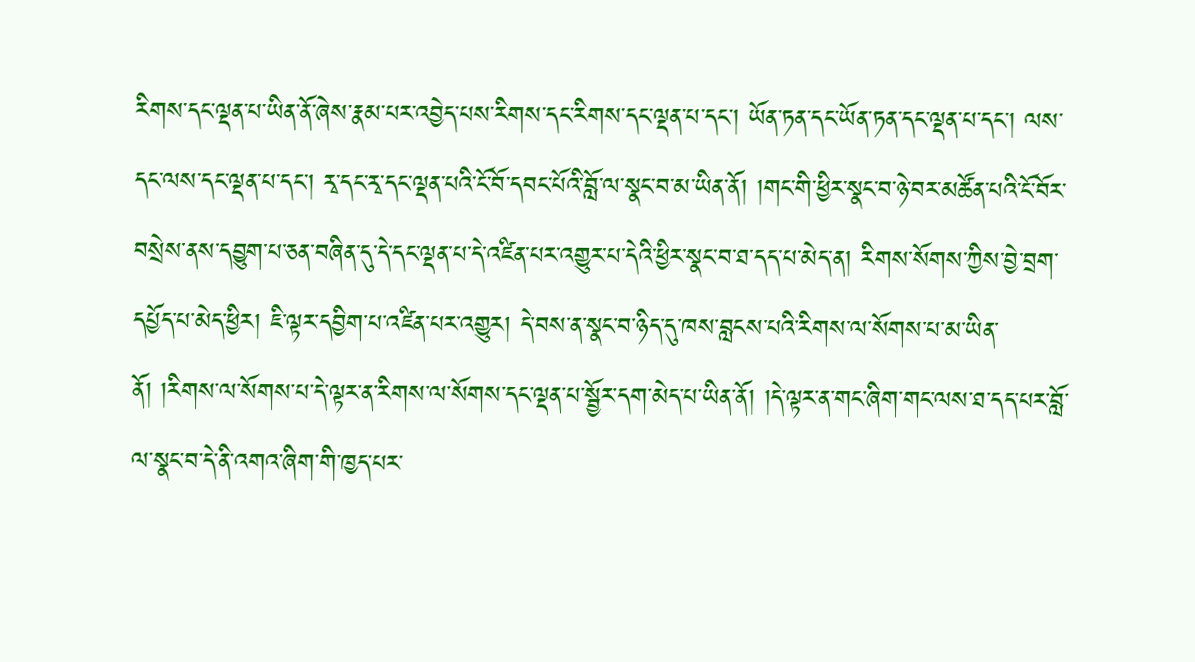རིགས་དང་ལྡན་པ་ཡིན་ནོ་ཞེས་རྣམ་པར་འབྱེད་པས་རིགས་དང་རིགས་དང་ལྡན་པ་དང་། ཡོན་ཏན་དང་ཡོན་ཏན་དང་ལྡན་པ་དང་། ལས་དང་ལས་དང་ལྡན་པ་དང་། རྭ་དང་རྭ་དང་ལྡན་པའི་ངོ་བོ་དབང་པོའི་བློ་ལ་སྣང་བ་མ་ཡིན་ནོ། །གང་གི་ཕྱིར་སྣང་བ་ཉེ་བར་མཚོན་པའི་ངོ་བོར་བསྲེས་ནས་དབྱུག་པ་ཅན་བཞིན་དུ་དེ་དང་ལྡན་པ་དེ་འཛིན་པར་འགྱུར་པ་དེའི་ཕྱིར་སྣང་བ་ཐ་དད་པ་མེད་ན། རིགས་སོགས་ཀྱིས་བྱེ་བྲག་དཔྱོད་པ་མེད་ཕྱིར། ཇི་ལྟར་དབྱིག་པ་འཛིན་པར་འགྱུར། དེ་བས་ན་སྣང་བ་ཉིད་དུ་ཁས་བླངས་པའི་རིགས་ལ་སོགས་པ་མ་ཡིན་ནོ། །རིགས་ལ་སོགས་པ་དེ་ལྟར་ན་རིགས་ལ་སོགས་དང་ལྡན་པ་སྦྱོར་དག་མེད་པ་ཡིན་ནོ། །དེ་ལྟར་ན་གང་ཞིག་གང་ལས་ཐ་དད་པར་བློ་ལ་སྣང་བ་དེ་ནི་འགའ་ཞིག་གི་ཁྱད་པར་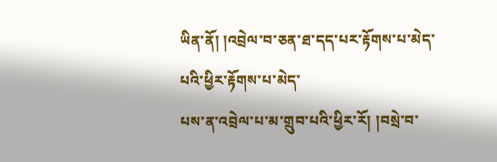ཡིན་ནོ། །འབྲེལ་བ་ཅན་ཐ་དད་པར་རྟོགས་པ་མེད་པའི་ཕྱིར་རྟོགས་པ་མེད་
པས་ན་འབྲེལ་པ་མ་གྲུབ་པའི་ཕྱིར་རོ། །བསྲེ་བ་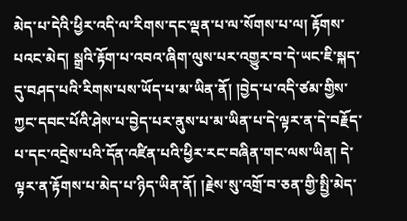མེད་པ་དེའི་ཕྱིར་འདི་ལ་རིགས་དང་ལྡན་པ་ལ་སོགས་པ་ལ། རྟོགས་པའང་མེད། སྒྲའི་རྟོག་པ་འབའ་ཞིག་ལུས་པར་འགྱུར་བ་དེ་ཡང་ཇི་སྐད་དུ་བཤད་པའི་རིགས་པས་ཡོད་པ་མ་ཡིན་ནོ། །བྱེད་པ་འདི་ཙམ་གྱིས་ཀྱང་དབང་པོའི་ཤེས་པ་བྱེད་པར་ནུས་པ་མ་ཡིན་པ་དེ་ལྟར་ན་དེ་བརྗོད་པ་དང་འདྲེས་པའི་དོན་འཛིན་པའི་ཕྱིར་རང་བཞིན་གང་ལས་ཡིན། དེ་ལྟར་ན་རྟོགས་པ་མེད་པ་ཉིད་ཡིན་ནོ། །རྗེས་སུ་འགྲོ་བ་ཅན་གྱི་སྤྱི་མེད་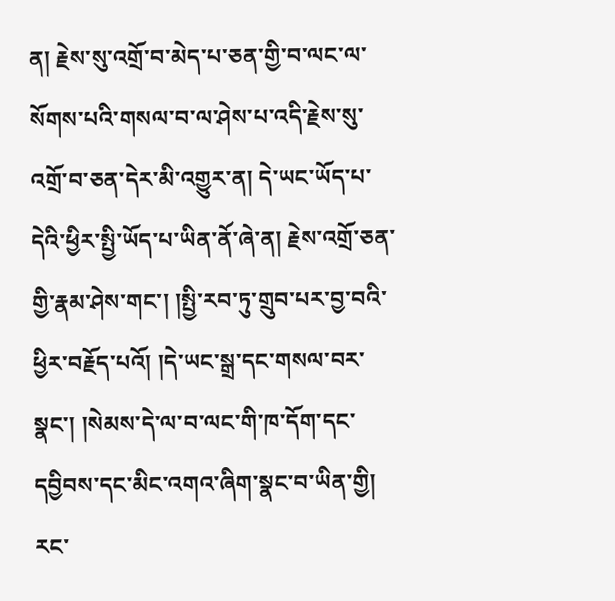ན། རྗེས་སུ་འགྲོ་བ་མེད་པ་ཅན་གྱི་བ་ལང་ལ་སོགས་པའི་གསལ་བ་ལ་ཤེས་པ་འདི་རྗེས་སུ་འགྲོ་བ་ཅན་དེར་མི་འགྱུར་ན། དེ་ཡང་ཡོད་པ་དེའི་ཕྱིར་སྤྱི་ཡོད་པ་ཡིན་ནོ་ཞེ་ན། རྗེས་འགྲོ་ཅན་གྱི་རྣམ་ཤེས་གང་། །སྤྱི་རབ་ཏུ་གྲུབ་པར་བྱ་བའི་ཕྱིར་བརྗོད་པའོ། །དེ་ཡང་སྒྲ་དང་གསལ་བར་སྣང་། །སེམས་དེ་ལ་བ་ལང་གི་ཁ་དོག་དང་དབྱིབས་དང་མིང་འགའ་ཞིག་སྣང་བ་ཡིན་གྱི། རང་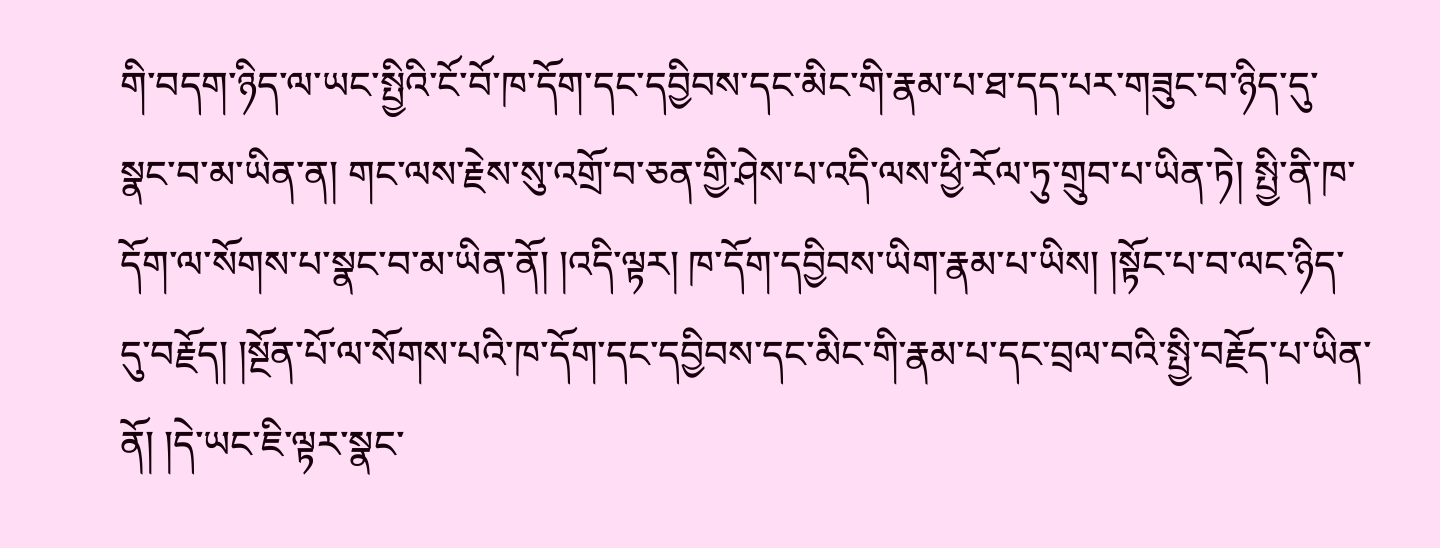གི་བདག་ཉིད་ལ་ཡང་སྤྱིའི་ངོ་བོ་ཁ་དོག་དང་དབྱིབས་དང་མིང་གི་རྣམ་པ་ཐ་དད་པར་གཟུང་བ་ཉིད་དུ་སྣང་བ་མ་ཡིན་ན། གང་ལས་རྗེས་སུ་འགྲོ་བ་ཅན་གྱི་ཤེས་པ་འདི་ལས་ཕྱི་རོལ་ཏུ་གྲུབ་པ་ཡིན་ཏེ། སྤྱི་ནི་ཁ་དོག་ལ་སོགས་པ་སྣང་བ་མ་ཡིན་ནོ། །འདི་ལྟར། ཁ་དོག་དབྱིབས་ཡིག་རྣམ་པ་ཡིས། །སྟོང་པ་བ་ལང་ཉིད་དུ་བརྗོད། །སྔོན་པོ་ལ་སོགས་པའི་ཁ་དོག་དང་དབྱིབས་དང་མིང་གི་རྣམ་པ་དང་བྲལ་བའི་སྤྱི་བརྗོད་པ་ཡིན་ནོ། །དེ་ཡང་ཇི་ལྟར་སྣང་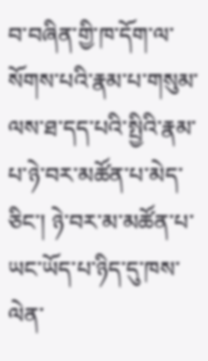བ་བཞིན་གྱི་ཁ་དོག་ལ་སོགས་པའི་རྣམ་པ་གསུམ་ལས་ཐ་དད་པའི་སྤྱིའི་རྣམ་པ་ཉེ་བར་མཚོན་པ་མེད་ཅིང་། ཉེ་བར་མ་མཚོན་པ་ཡང་ཡོད་པ་ཉིད་དུ་ཁས་ལེན་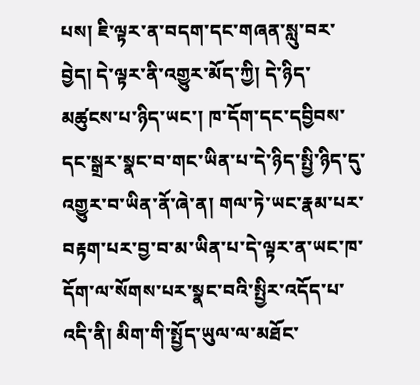པས། ཇི་ལྟར་ན་བདག་དང་གཞན་སླུ་བར་བྱེད། དེ་ལྟར་ནི་འགྱུར་མོད་ཀྱི། དེ་ཉིད་མཚུངས་པ་ཉིད་ཡང་། ཁ་དོག་དང་དབྱིབས་དང་སྒྲར་སྣང་བ་གང་ཡིན་པ་དེ་ཉིད་སྤྱི་ཉིད་དུ་འགྱུར་བ་ཡིན་ནོ་ཞེ་ན། གལ་ཏེ་ཡང་རྣམ་པར་བརྟག་པར་བྱ་བ་མ་ཡིན་པ་དེ་ལྟར་ན་ཡང་ཁ་དོག་ལ་སོགས་པར་སྣང་བའི་སྤྱིར་འདོད་པ་འདི་ནི། མིག་གི་སྤྱོད་ཡུལ་ལ་མཐོང་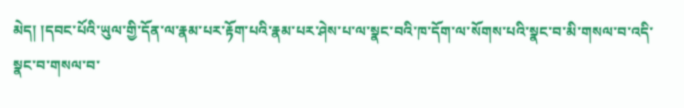མེད། །དབང་པོའི་ཡུལ་གྱི་དོན་ལ་རྣམ་པར་རྟོག་པའི་རྣམ་པར་ཤེས་པ་ལ་སྣང་བའི་ཁ་དོག་ལ་སོགས་པའི་སྣང་བ་མི་གསལ་བ་འདི་སྣང་བ་གསལ་བ་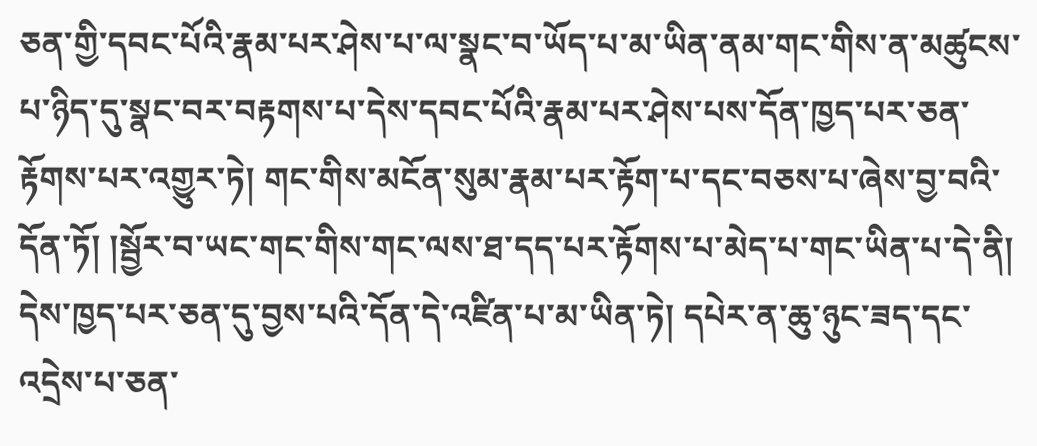ཅན་གྱི་དབང་པོའི་རྣམ་པར་ཤེས་པ་ལ་སྣང་བ་ཡོད་པ་མ་ཡིན་ནམ་གང་གིས་ན་མཚུངས་པ་ཉིད་དུ་སྣང་བར་བརྟགས་པ་དེས་དབང་པོའི་རྣམ་པར་ཤེས་པས་དོན་ཁྱད་པར་ཅན་
རྟོགས་པར་འགྱུར་ཏེ། གང་གིས་མངོན་སུམ་རྣམ་པར་རྟོག་པ་དང་བཅས་པ་ཞེས་བྱ་བའི་དོན་ཏོ། །སྦྱོར་བ་ཡང་གང་གིས་གང་ལས་ཐ་དད་པར་རྟོགས་པ་མེད་པ་གང་ཡིན་པ་དེ་ནི། དེས་ཁྱད་པར་ཅན་དུ་བྱས་པའི་དོན་དེ་འཛིན་པ་མ་ཡིན་ཏེ། དཔེར་ན་ཆུ་ཉུང་ཟད་དང་འདྲེས་པ་ཅན་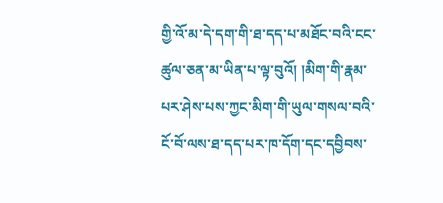གྱི་འོ་མ་དེ་དག་གི་ཐ་དད་པ་མཐོང་བའི་ངང་ཚུལ་ཅན་མ་ཡིན་པ་ལྟ་བུའོ། །མིག་གི་རྣམ་པར་ཤེས་པས་ཀྱང་མིག་གི་ཡུལ་གསལ་བའི་ངོ་བོ་ལས་ཐ་དད་པར་ཁ་དོག་དང་དབྱིབས་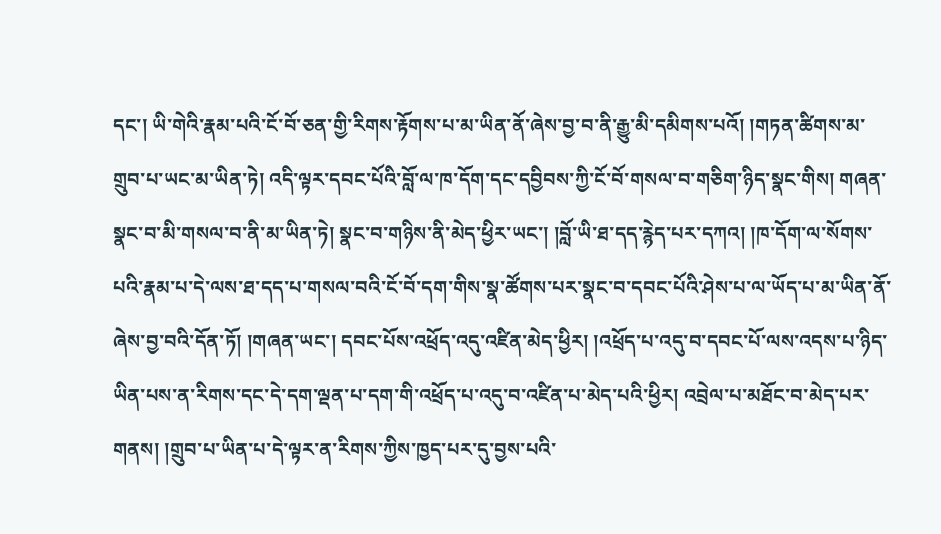དང་། ཡི་གེའི་རྣམ་པའི་ངོ་བོ་ཅན་གྱི་རིགས་རྟོགས་པ་མ་ཡིན་ནོ་ཞེས་བྱ་བ་ནི་རྒྱུ་མི་དམིགས་པའོ། །གཏན་ཚིགས་མ་གྲུབ་པ་ཡང་མ་ཡིན་ཏེ། འདི་ལྟར་དབང་པོའི་བློ་ལ་ཁ་དོག་དང་དབྱིབས་ཀྱི་ངོ་བོ་གསལ་བ་གཅིག་ཉིད་སྣང་གིས། གཞན་སྣང་བ་མི་གསལ་བ་ནི་མ་ཡིན་ཏེ། སྣང་བ་གཉིས་ནི་མེད་ཕྱིར་ཡང་། །བློ་ཡི་ཐ་དད་རྙེད་པར་དཀའ། །ཁ་དོག་ལ་སོགས་པའི་རྣམ་པ་དེ་ལས་ཐ་དད་པ་གསལ་བའི་ངོ་བོ་དག་གིས་སྣ་ཚོགས་པར་སྣང་བ་དབང་པོའི་ཤེས་པ་ལ་ཡོད་པ་མ་ཡིན་ནོ་ཞེས་བྱ་བའི་དོན་ཏོ། །གཞན་ཡང་། དབང་པོས་འཕྲོད་འདུ་འཛིན་མེད་ཕྱིར། །འཕྲོད་པ་འདུ་བ་དབང་པོ་ལས་འདས་པ་ཉིད་ཡིན་པས་ན་རིགས་དང་དེ་དག་ལྡན་པ་དག་གི་འཕྲོད་པ་འདུ་བ་འཛིན་པ་མེད་པའི་ཕྱིར། འབྲེལ་པ་མཐོང་བ་མེད་པར་གནས། །གྲུབ་པ་ཡིན་པ་དེ་ལྟར་ན་རིགས་ཀྱིས་ཁྱད་པར་དུ་བྱས་པའི་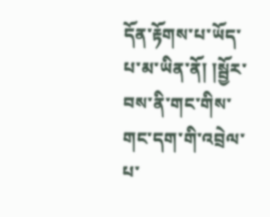དོན་རྟོགས་པ་ཡོད་པ་མ་ཡིན་ནོ། །སྦྱོར་བས་ནི་གང་གིས་གང་དག་གི་འབྲེལ་པ་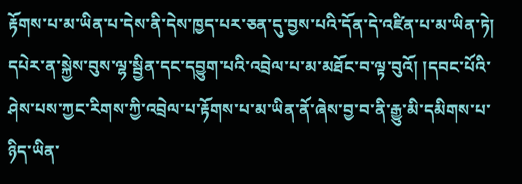རྟོགས་པ་མ་ཡིན་པ་དེས་ནི་དེས་ཁྱད་པར་ཅན་དུ་བྱས་པའི་དོན་དེ་འཛིན་པ་མ་ཡིན་ཏེ། དཔེར་ན་སྐྱེས་བུས་ལྷ་སྦྱིན་དང་དབྱུག་པའི་འབྲེལ་པ་མ་མཐོང་བ་ལྟ་བུའོ། །དབང་པོའི་ཤེས་པས་ཀྱང་རིགས་ཀྱི་འབྲེལ་པ་རྟོགས་པ་མ་ཡིན་ནོ་ཞེས་བྱ་བ་ནི་རྒྱུ་མི་དམིགས་པ་ཉིད་ཡིན་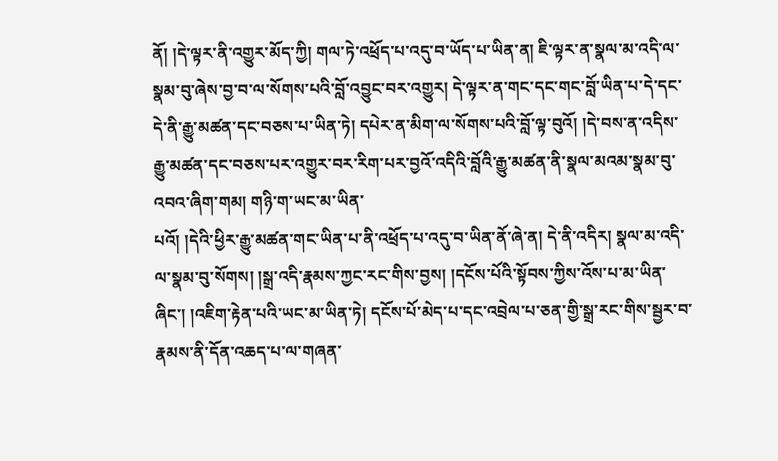ནོ། །དེ་ལྟར་ནི་འགྱུར་མོད་ཀྱི། གལ་ཏེ་འཕྲོད་པ་འདུ་བ་ཡོད་པ་ཡིན་ན། ཇི་ལྟར་ན་སྣལ་མ་འདི་ལ་སྣམ་བུ་ཞེས་བྱ་བ་ལ་སོགས་པའི་བློ་འབྱུང་བར་འགྱུར། དེ་ལྟར་ན་གང་དང་གང་བློ་ཡིན་པ་དེ་དང་དེ་ནི་རྒྱུ་མཚན་དང་བཅས་པ་ཡིན་ཏེ། དཔེར་ན་མིག་ལ་སོགས་པའི་བློ་ལྟ་བུའོ། །དེ་བས་ན་འདིས་རྒྱུ་མཚན་དང་བཅས་པར་འགྱུར་བར་རིག་པར་བྱའོ་འདིའི་བློའི་རྒྱུ་མཚན་ནི་སྣལ་མའམ་སྣམ་བུ་འབའ་ཞིག་གམ། གཉི་ག་ཡང་མ་ཡིན་
པའོ། །དེའི་ཕྱིར་རྒྱུ་མཚན་གང་ཡིན་པ་ནི་འཕྲོད་པ་འདུ་བ་ཡིན་ནོ་ཞེ་ན། དེ་ནི་འདིར། སྣལ་མ་འདི་ལ་སྣམ་བུ་སོགས། །སྒྲ་འདི་རྣམས་ཀྱང་རང་གིས་བྱས། །དངོས་པོའི་སྟོབས་ཀྱིས་འོས་པ་མ་ཡིན་ཞིང་། །འཇིག་རྟེན་པའི་ཡང་མ་ཡིན་ཏེ། དངོས་པོ་མེད་པ་དང་འབྲེལ་པ་ཅན་གྱི་སྒྲ་རང་གིས་སྦྱར་བ་རྣམས་ནི་དོན་འཆད་པ་ལ་གཞན་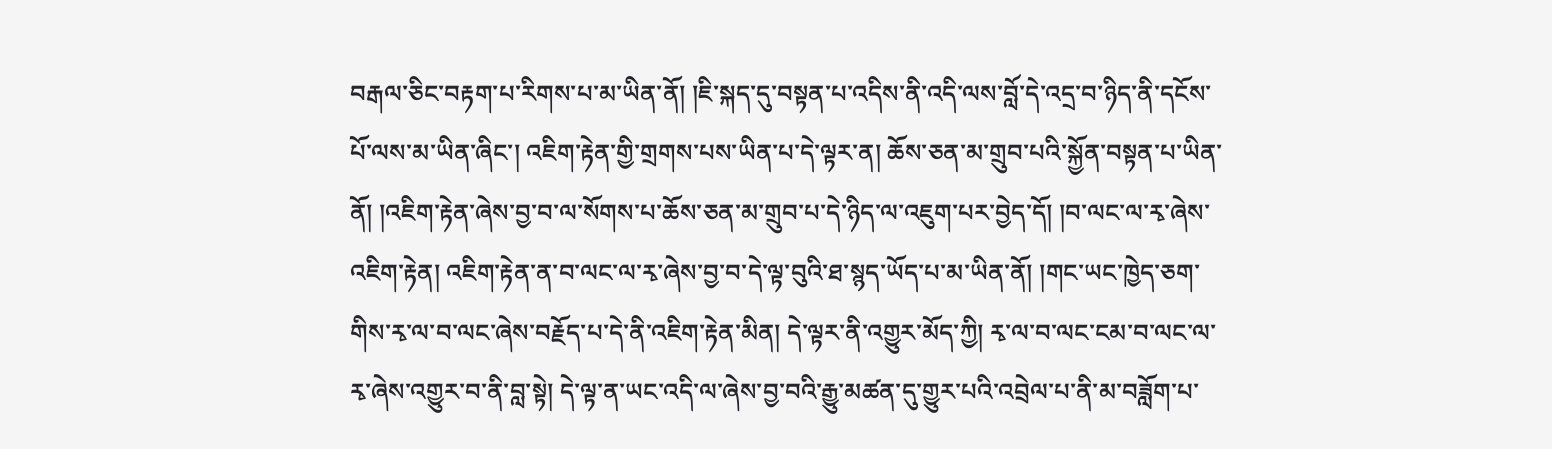བརྒལ་ཅིང་བརྟག་པ་རིགས་པ་མ་ཡིན་ནོ། །ཇི་སྐད་དུ་བསྟན་པ་འདིས་ནི་འདི་ལས་བློ་དེ་འདྲ་བ་ཉིད་ནི་དངོས་པོ་ལས་མ་ཡིན་ཞིང་། འཇིག་རྟེན་གྱི་གྲགས་པས་ཡིན་པ་དེ་ལྟར་ན། ཆོས་ཅན་མ་གྲུབ་པའི་སྐྱོན་བསྟན་པ་ཡིན་ནོ། །འཇིག་རྟེན་ཞེས་བྱ་བ་ལ་སོགས་པ་ཆོས་ཅན་མ་གྲུབ་པ་དེ་ཉིད་ལ་འཇུག་པར་བྱེད་དོ། །བ་ལང་ལ་རྭ་ཞེས་འཇིག་རྟེན། འཇིག་རྟེན་ན་བ་ལང་ལ་རྭ་ཞེས་བྱ་བ་དེ་ལྟ་བུའི་ཐ་སྙད་ཡོད་པ་མ་ཡིན་ནོ། །གང་ཡང་ཁྱེད་ཅག་གིས་རྭ་ལ་བ་ལང་ཞེས་བརྗོད་པ་དེ་ནི་འཇིག་རྟེན་མིན། དེ་ལྟར་ནི་འགྱུར་མོད་ཀྱི། རྭ་ལ་བ་ལང་ངམ་བ་ལང་ལ་རྭ་ཞེས་འགྱུར་བ་ནི་བླ་སྟེ། དེ་ལྟ་ན་ཡང་འདི་ལ་ཞེས་བྱ་བའི་རྒྱུ་མཚན་དུ་གྱུར་པའི་འབྲེལ་པ་ནི་མ་བཟློག་པ་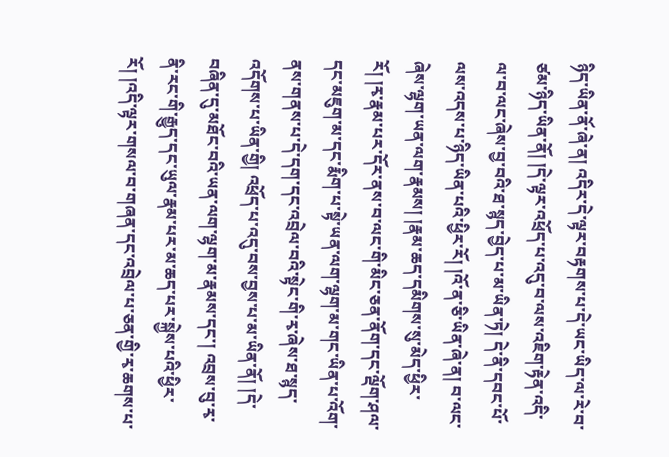ཉིད་ཡིན་ནོ་ཞེ་ན། འདིར་དེ་ལྟར་བརྟགས་པ་དེ་ཡང་ཡིད་ལ་རེ་བ་ཙམ་ཉིད་ཡིན་ནོ། །དེ་ལྟར་འཕྲོད་པ་འདུ་བ་ལས་འཇིག་རྟེན་འདི་ལ་བ་ལང་ཞེས་བྱ་བའི་ཐ་སྙད་བྱེད་པ་མ་ཡིན་ཏེ། དེ་ནི་དབང་པོ་ལས་འདས་པ་ཉིད་ཡིན་པའི་ཕྱིར་རོ། །འོ་ན་ཅི་ཡིན་ཞེ་ན། བ་ལང་ཞེས་ལྷག་ཡན་ལག་རྣམས། །རྣམ་ཆད་དམིགས་སུ་མེད་ཕྱིར་རོ། །རྭ་རྣམ་པར་དོར་ནས་བ་ལང་གི་མིང་ཅན་ནོག་དང་ལྡོག་ཤལ་དང་མཇུག་མ་དང་རྨིག་པ་སྟེ་ཡན་ལག་ལྷག་མ་གང་ཡིན་པ་འོག་ནས་གནས་པ་དེ་དག་དང་འབྲེལ་བའི་སྟེང་གི་རྭ་ཞེས་ཐ་སྙད་འདོགས་པ་ཡིན་གྱི། འཕྲོད་པ་འདུ་བས་བྱས་པ་མ་ཡིན་ནོ། །དེ་བཞིན་དུ་མཐོང་བའི་ཡན་ལག་ལྷག་མ་རྣམས་དང་། འབྲས་བུ་རྭ་ནི་རང་གི་རྒྱུད་དང་ཡུལ་རྣམ་པར་མ་ཆད་པར་སྐྱེས་པའི་ཕྱིར་རོ། །འདི་ལྟར་གསལ་བ་གཞན་དང་འབྲེལ་པ་ཅན་གྱི་རྭ་ཆགས་པ་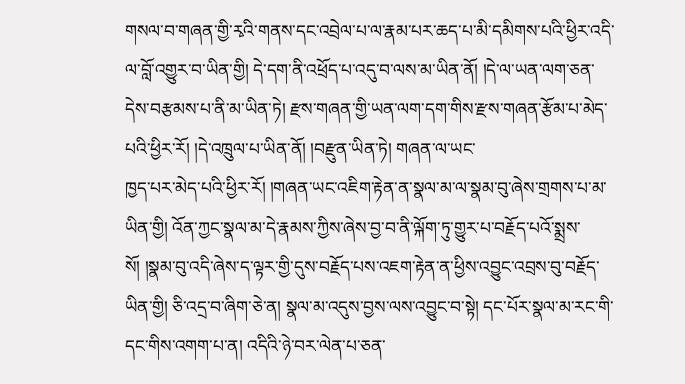གསལ་བ་གཞན་གྱི་རྭའི་གནས་དང་འབྲེལ་པ་ལ་རྣམ་པར་ཆད་པ་མི་དམིགས་པའི་ཕྱིར་འདི་ལ་བློ་འགྱུར་བ་ཡིན་གྱི། དེ་དག་ནི་འཕྲོད་པ་འདུ་བ་ལས་མ་ཡིན་ནོ། །དེ་ལ་ཡན་ལག་ཅན་དེས་བརྩམས་པ་ནི་མ་ཡིན་ཏེ། རྫས་གཞན་གྱི་ཡན་ལག་དག་གིས་རྫས་གཞན་རྩོམ་པ་མེད་པའི་ཕྱིར་རོ། །དེ་འཁྲུལ་པ་ཡིན་ནོ། །བརྫུན་ཡིན་ཏེ། གཞན་ལ་ཡང་
ཁྱད་པར་མེད་པའི་ཕྱིར་རོ། །གཞན་ཡང་འཇིག་རྟེན་ན་སྣལ་མ་ལ་སྣམ་བུ་ཞེས་གྲགས་པ་མ་ཡིན་གྱི། འོན་ཀྱང་སྣལ་མ་དེ་རྣམས་ཀྱིས་ཞེས་བྱ་བ་ནི་ལྐོག་ཏུ་གྱུར་པ་བརྗོད་པའོ་སྨྲས་སོ། །སྣམ་བུ་འདི་ཞེས་ད་ལྟར་གྱི་དུས་བརྗོད་པས་འཇག་རྟེན་ན་ཕྱིས་འབྱུང་འབྲས་བུ་བརྗོད་ཡིན་གྱི། ཅི་འདྲ་བ་ཞིག་ཅེ་ན། སྣལ་མ་འདུས་བྱས་ལས་འབྱུང་བ་སྟེ། དང་པོར་སྣལ་མ་རང་གི་དང་གིས་འགག་པ་ན། འདིའི་ཉེ་བར་ལེན་པ་ཅན་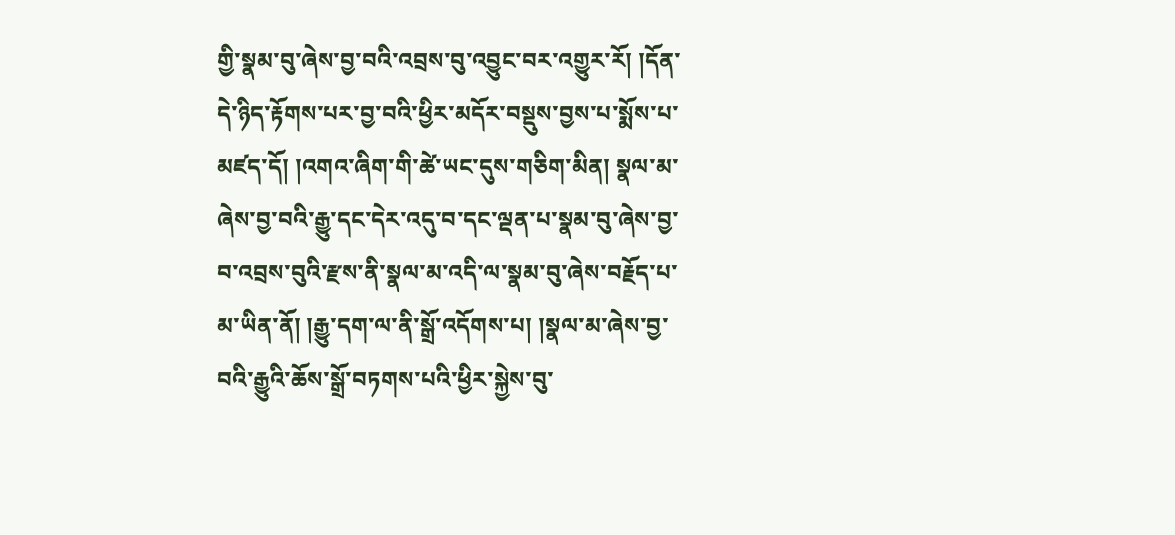གྱི་སྣམ་བུ་ཞེས་བྱ་བའི་འབྲས་བུ་འབྱུང་བར་འགྱུར་རོ། །དོན་དེ་ཉིད་རྟོགས་པར་བྱ་བའི་ཕྱིར་མདོར་བསྡུས་བྱས་པ་སྨོས་པ་མཛད་དོ། །འགའ་ཞིག་གི་ཚེ་ཡང་དུས་གཅིག་མིན། སྣལ་མ་ཞེས་བྱ་བའི་རྒྱུ་དང་དེར་འདུ་བ་དང་ལྡན་པ་སྣམ་བུ་ཞེས་བྱ་བ་འབྲས་བུའི་རྫས་ནི་སྣལ་མ་འདི་ལ་སྣམ་བུ་ཞེས་བརྗོད་པ་མ་ཡིན་ནོ། །རྒྱུ་དག་ལ་ནི་སྒྲོ་འདོགས་པ། །སྣལ་མ་ཞེས་བྱ་བའི་རྒྱུའི་ཆོས་སྒྲོ་བཏགས་པའི་ཕྱིར་སྐྱེས་བུ་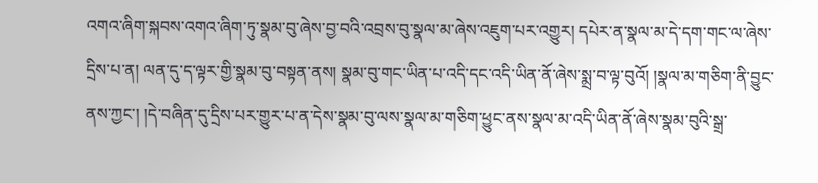འགའ་ཞིག་སྐབས་འགའ་ཞིག་ཏུ་སྣམ་བུ་ཞེས་བྱ་བའི་འབྲས་བུ་སྣལ་མ་ཞེས་འཇུག་པར་འགྱུར། དཔེར་ན་སྣལ་མ་དེ་དག་གང་ལ་ཞེས་དྲིས་པ་ན། ལན་དུ་ད་ལྟར་གྱི་སྣམ་བུ་བསྟན་ནས། སྣམ་བུ་གང་ཡིན་པ་འདི་དང་འདི་ཡིན་ནོ་ཞེས་སྨྲ་བ་ལྟ་བུའོ། །སྣལ་མ་གཅིག་ནི་བྱུང་ནས་ཀྱང་། །དེ་བཞིན་དུ་དྲིས་པར་གྱུར་པ་ན་དེས་སྣམ་བུ་ལས་སྣལ་མ་གཅིག་ཕྱུང་ནས་སྣལ་མ་འདི་ཡིན་ནོ་ཞེས་སྣམ་བུའི་སྒྲ་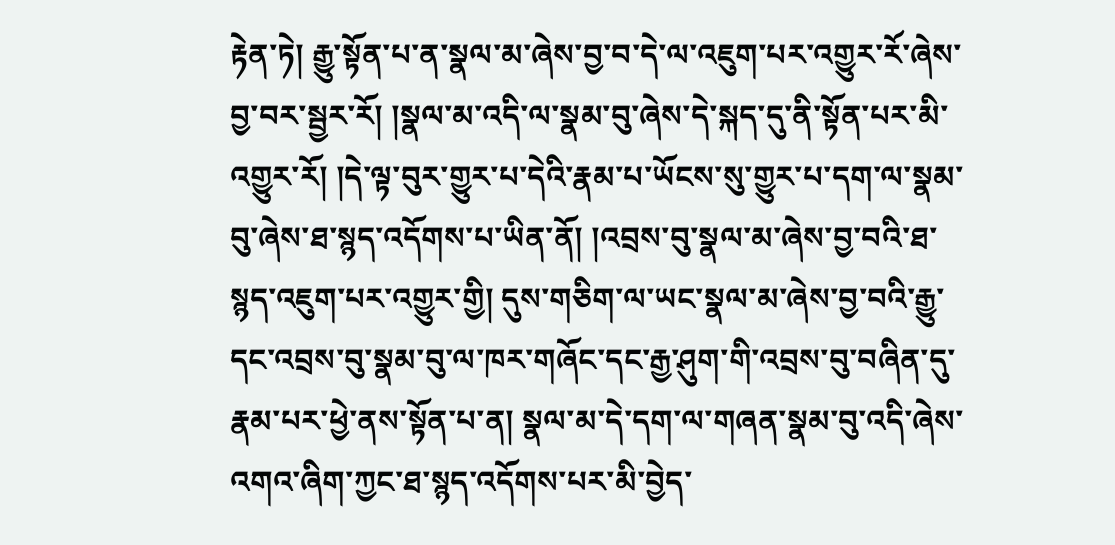རྟེན་ཏེ། རྒྱུ་སྟོན་པ་ན་སྣལ་མ་ཞེས་བྱ་བ་དེ་ལ་འཇུག་པར་འགྱུར་རོ་ཞེས་བྱ་བར་སྦྱར་རོ། །སྣལ་མ་འདི་ལ་སྣམ་བུ་ཞེས་དེ་སྐད་དུ་ནི་སྟོན་པར་མི་འགྱུར་རོ། །དེ་ལྟ་བུར་གྱུར་པ་དེའི་རྣམ་པ་ཡོངས་སུ་གྱུར་པ་དག་ལ་སྣམ་བུ་ཞེས་ཐ་སྙད་འདོགས་པ་ཡིན་ནོ། །འབྲས་བུ་སྣལ་མ་ཞེས་བྱ་བའི་ཐ་སྙད་འཇུག་པར་འགྱུར་གྱི། དུས་གཅིག་ལ་ཡང་སྣལ་མ་ཞེས་བྱ་བའི་རྒྱུ་དང་འབྲས་བུ་སྣམ་བུ་ལ་ཁར་གཞོང་དང་རྒྱ་ཤུག་གི་འབྲས་བུ་བཞིན་དུ་རྣམ་པར་ཕྱེ་ནས་སྟོན་པ་ན། སྣལ་མ་དེ་དག་ལ་གཞན་སྣམ་བུ་འདི་ཞེས་འགའ་ཞིག་ཀྱང་ཐ་སྙད་འདོགས་པར་མི་བྱེད་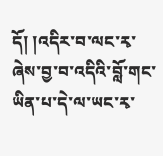དོ། །འདིར་བ་ལང་རྭ་ཞེས་བྱ་བ་འདིའི་བློ་གང་ཡིན་པ་དེ་ལ་ཡང་རྭ་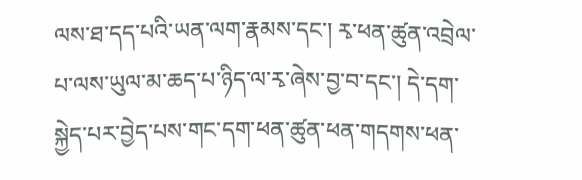ལས་ཐ་དད་པའི་ཡན་ལག་རྣམས་དང་། རྭ་ཕན་ཚུན་འབྲེལ་པ་ལས་ཡུལ་མ་ཆད་པ་ཉིད་ལ་རྭ་ཞེས་བྱ་བ་དང་། དེ་དག་སྐྱེད་པར་བྱེད་པས་གང་དག་ཕན་ཚུན་ཕན་གདགས་ཕན་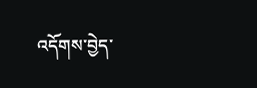འདོགས་བྱེད་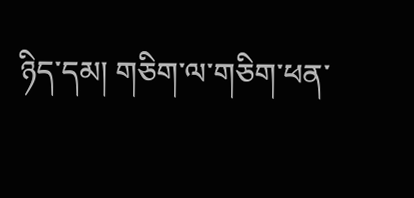ཉིད་དམ། གཅིག་ལ་གཅིག་ཕན་